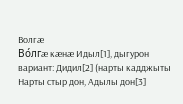Волгæ
Во́лгæ кæнæ Идыл[1], дыгурон вариант: Дидил[2] (нарты кадджыты Нарты стыр дон, Адылы дон[3]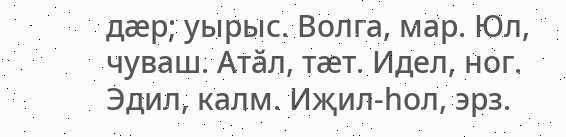дæр; уырыс. Волга, мар. Юл, чуваш. Атӑл, тæт. Идел, ног. Эдил, калм. Иҗил-һол, эрз.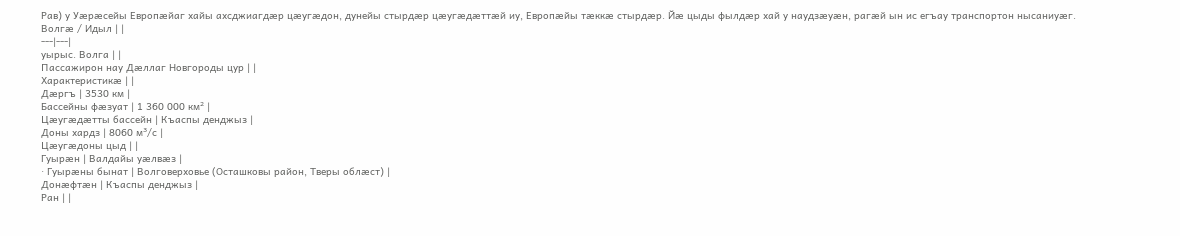Рав) у Уæрæсейы Европæйаг хайы ахсджиагдæр цæугæдон, дунейы стырдæр цæугæдæттæй иу, Европæйы тæккæ стырдæр. Йæ цыды фылдæр хай у наудзæуæн, рагæй ын ис егъау транспортон нысаниуæг.
Волгæ / Идыл | |
---|---|
уырыс. Волга | |
Пассажирон нау Дæллаг Новгороды цур | |
Характеристикæ | |
Дæргъ | 3530 км |
Бассейны фæзуат | 1 360 000 км² |
Цæугæдæтты бассейн | Къаспы денджыз |
Доны хардз | 8060 м³/с |
Цæугæдоны цыд | |
Гуырæн | Валдайы уæлвæз |
· Гуырæны бынат | Волговерховье (Осташковы район, Тверы облæст) |
Донæфтæн | Къаспы денджыз |
Ран | |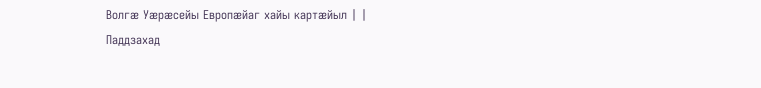Волгæ Уæрæсейы Европæйаг хайы картæйыл | |
Паддзахад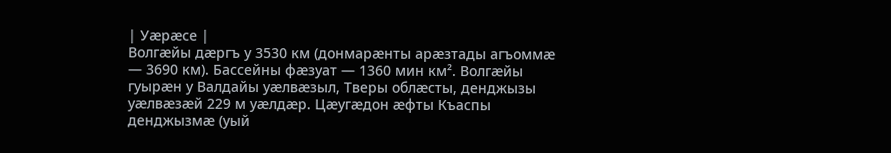| Уæрæсе |
Волгæйы дæргъ у 3530 км (донмарæнты арæзтады агъоммæ — 3690 км). Бассейны фæзуат — 1360 мин км². Волгæйы гуырæн у Валдайы уæлвæзыл, Тверы облæсты, денджызы уæлвæзæй 229 м уæлдæр. Цæугæдон æфты Къаспы денджызмæ (уый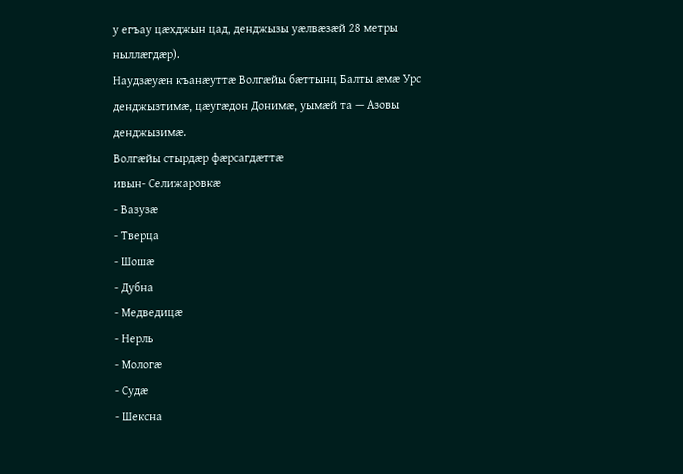у егъау цæхджын цад, денджызы уæлвæзæй 28 метры ныллæгдæр).
Наудзæуæн къанæуттæ Волгæйы бæттынц Балты æмæ Урс денджызтимæ, цæугæдон Донимæ, уымæй та — Азовы денджызимæ.
Волгæйы стырдæр фæрсагдæттæ
ивын- Селижаровкæ
- Вазузæ
- Тверца
- Шошæ
- Дубна
- Медведицæ
- Нерль
- Мологæ
- Судæ
- Шексна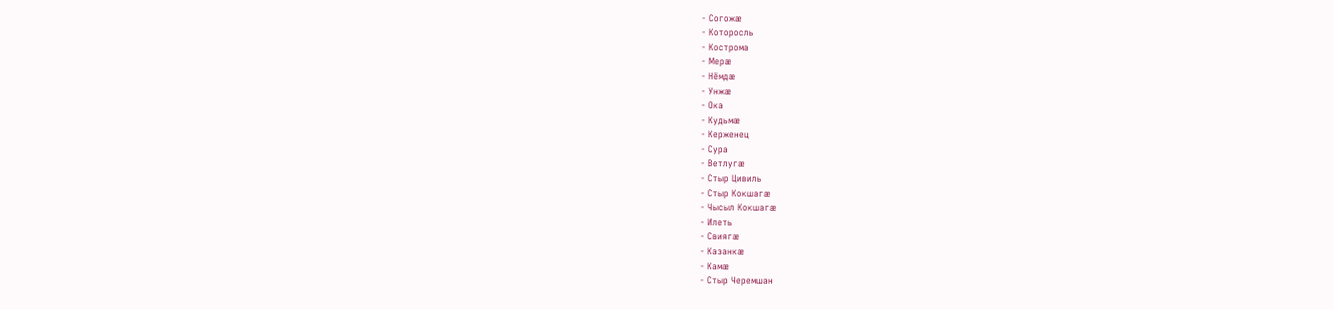- Согожæ
- Которосль
- Кострома
- Мерæ
- Нёмдæ
- Унжæ
- Ока
- Кудьмæ
- Керженец
- Сура
- Ветлугæ
- Стыр Цивиль
- Стыр Кокшагæ
- Чысыл Кокшагæ
- Илеть
- Свиягæ
- Казанкæ
- Камæ
- Стыр Черемшан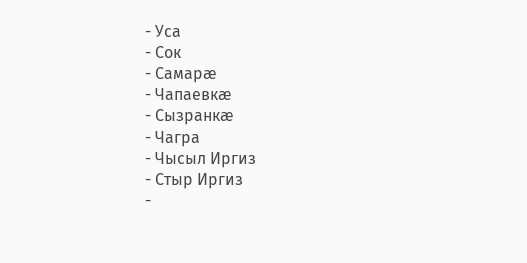- Уса
- Сок
- Самарæ
- Чапаевкæ
- Сызранкæ
- Чагра
- Чысыл Иргиз
- Стыр Иргиз
-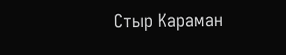Стыр Караман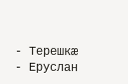- Терешкæ
- Еруслан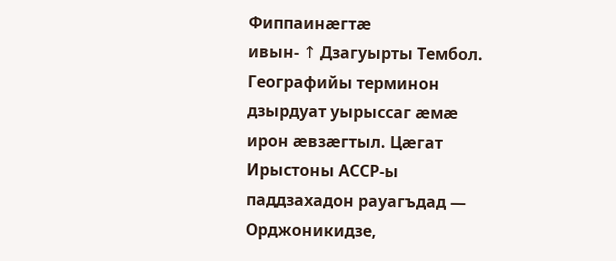Фиппаинæгтæ
ивын- ↑ Дзагуырты Тембол. Географийы терминон дзырдуат уырыссаг æмæ ирон æвзæгтыл. Цæгат Ирыстоны АССР-ы паддзахадон рауагъдад — Орджоникидзе,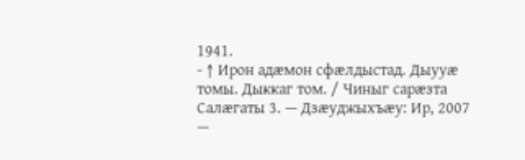1941.
- ↑ Ирон адæмон сфæлдыстад. Дыууæ томы. Дыккаг том. / Чиныг сарæзта Салæгаты 3. — Дзæуджыхъæу: Ир, 2007 —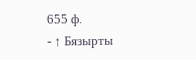655 ф.
- ↑ Бязырты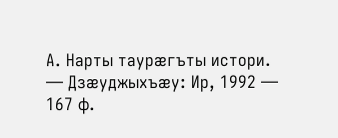А. Нарты таурæгъты истори. — Дзæуджыхъæу: Ир, 1992 — 167 ф.